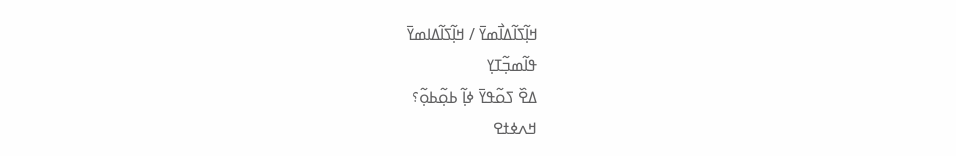ߞߊ߲߬ߖߊ߬ߡߊ߯ߘߌ߫ / ߞߊ߲߬ߖߊ߬ߡߊߘߌ߫
ߟߊ߬ߘߏ߲߬ߠߌ߲
ߡߐ߰ ߖߋ߬ߟߌ߫ ߦߊ߲߬ ߕߋ߲߬ߕߋ߲߬؟
ߞߍߦߙߐ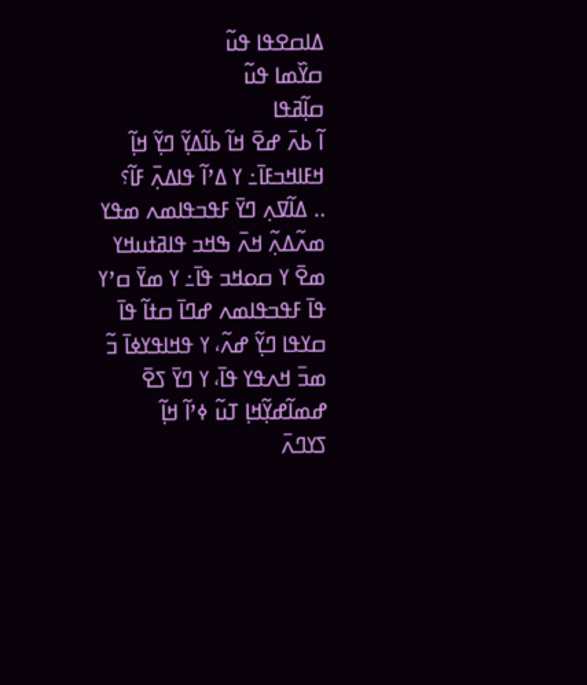ߡߊߛߐߟߊ ߟߎ߬
ߛߌ߰ߘߊ ߟߎ߬
ߛߊ߲߬ߥߟߊ
ߊ߬ ߕߍ߫ ߝߐ߫ ߞߊ߬ ߕߊ߬ߡߌ߲߬ ߣߌ߲߬ ߞߊ߲߬
ߞߓߊߞߏߓߊ߫߸ ߌ ߡߴߊ߬ ߟߊߡߍ߲߫ ߓߊ߬؟
.. ߡߊ߬ߜߍ߲ ߣߌ߫ ߓߟߏߟߊߘߍ ߘߟߌ
ߘߍ߬ߡߍ߲߬ ߞߍ߫ ߒߞߏ ߟߊߥߙߎߞߌ ߘߐ߫ ߌ ߛߋߞߏ ߟߊ߫߸ ߌ ߘߌ߫ ߛߴߌ ߟߊ߫ ߓߟߏߟߊߘߍ ߝߣߊ߫ ߛߙߊ߬ ߟߊ߫ ߛߌߟߊ ߣߌ߲߬ ߝߍ߬، ߌ ߟߞߊߟߌߦߊ߫ ߏ߬ ߘߏ߫ ߞߍߟߌ ߟߊ߫، ߌ ߣߌ߫ ߖߐ߫
ߝߘߊ߬ߝߌ߲߬ߞߊ߲ ߠߎ߬ ߦߴߊ߬ ߞߊ߲߬
ߖߌߣߍ߫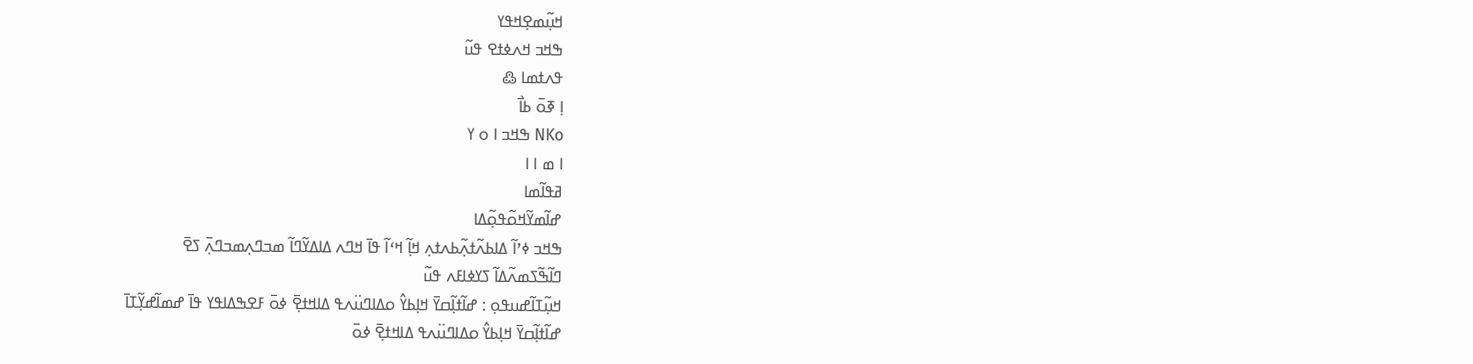ߞߎ߲߬ߘߐ߲ߞߟߌ
ߒߞߏ ߞߍߦߙߐ ߟߎ߬
ߟߍߙߘߊ ߷
ߊ߲ ߧߋ߫ ߕߊ߯
NKo ߒߞߏ ߊ ߋ ߌ
ߊ ߘ ߊ ߊ
ߥߟߊ߬ߘߊ
ߝߊ߬ߘߌ߬ߞߋ߬ߟߋ߲߬ߡߊ
ߒߞߏ ߦߴߊ߬ ߡߊߕߍ߬ߙߍ߲߬ߕߍߙߍ߲ ߞߊ߲߬ ߞߵߊ߬ ߟߊ߫ ߞߣߍ ߡߊߡߌ߬ߣߊ߬ ߘߏߣߍ߲ߘߏߣߍ߲߫ ߖߐ߫
ߣߊ߬ߒ߬ߖߘߍ߬ߡߊ߬ ߖߌߦߊߓߍ ߟߎ߬
ߞߎ߲߬ߠߊ߬ߝߎߟߋ߲ : ߝߊ߬ߙߊ߲߬ߛߌ߫ ߞߊ߲ߕߌ߮ ߋߡߊߣߎ߳ߍߟ ߡߊߞߙߐ߲߫ ߦߋ߫ ߓߐߒߡߊߟߌ ߟߊ߫ ߝߘߊ߬ߝߌ߲߬ߠߊ߫
ߝߊ߬ߙߊ߲߬ߛߌ߫ ߞߊ߲ߕߌ߮ ߋߡߊߣߎ߳ߍߟ ߡߊߞߙߐ߲߫ ߦߋ߫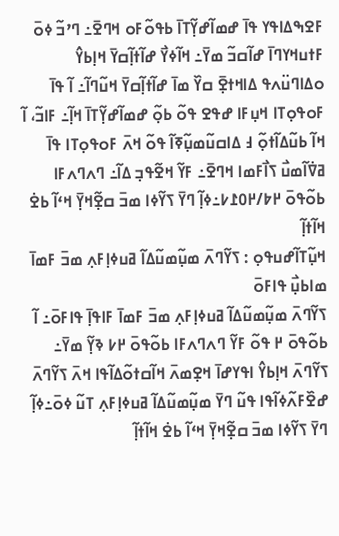ߓߐߒߡߊߟߌ ߟߊ߫ ߝߘߊ߬ߝߌ߲߬ߠߊ߫ ߕߟߋ߬ߓߋ ߞߣߐ߫߸ ߣߴߏ߬ ߦߋ߫ ߓߙߎߞߌߣߊ߫ ߝߊ߬ߛߏ߬ ߘߌ߫߸ ߞߊ߬ߦߌ߯ ߝߊ߬ߙߊ߲߬ߛߌ߫ ߞߊ߲ߕߌ߮ ߋߡߊߣߎ߳ߍߟ ߡߊߞߙߐ߲߫ ߛߌ߰ ߘߊ߫ ߝߊ߬ߙߊ߲߬ߛߌ߫ ߞߎ߬ߣߊ߬߸ ߊ߬ ߟߊ߫ ߓߋߟߋ߲ߠߊ ߞߎ߲ߓߊ ߝߟߐ ߟߋ߬ ߕߋ߲߬ ߝߘߊ߬ߝߌ߲߬ߠߊ߫ ߞߊ߲߬߸ ߓߊߏ߬، ߊ߬ ߞߊ߬ ߕߎ߬ߡߊ߬ߙߋ߲߬ ߃ ߡߊߛߎ߬ߘߎ߲߬ߧߊ߬ ߟߋ߬ ߞߍ߫ ߓߋߟߋ߲ߠߊ ߟߊ߫ ߥߜ߭ߊ߬ߘߎ߯ ߖߊ߯ߓߘߊ ߞߣߐ߫߸ ߓߌ߬ ߞߐ߬ߟߏ߲ ߡߊ߬߸ ߣߍߣߍߓߊ ߕߋ߬ߟߋ߫ ߂߈/߂߀߁߇߸ߦߊ߲߬ ߣߌ߫ ߖߌ߬ߦߊ ߘߏ߫ ߛߐ߲߬ߞߌ߲߫ ߞߵߊ߬ ߕߐ߭ ߞߊ߬ߙߊ߲߬
ߞߎ߲߬ߠߊ߬ߝߎߟߋ߲ : ߖߌ߬ߣߍ߫ ߘߎ߲߬ߘߎ߬ߡߊ߬ ߥߎߦߊ߲ߓߍ߲ ߘߏ߫ ߓߘߊ߫ ߘߊߕߎ߲߯ ߟߊߓߋ߫
ߖߌ߬ߣߍ߫ ߘߎ߲߬ߘߎ߬ߡߊ߬ ߥߎߦߊ߲ߓߍ߲ ߘߏ߫ ߓߘߊ߫ ߓߊߟߊ߲߫ ߟߊߓߋ߫߸ ߊ߬ ߕߋ߬ߟߋ߫ ߂ ߟߋ߬ ߓߌ߬ ߣߍߣߍߓߊ ߕߋ߬ߟߋ߫ ߂߇ ߢߌ߲߬ ߘߌ߫߸ ߖߌ߬ߣߍ߫ ߞߊ߲ߕߌ߮ ߊߟߌߝߊ߫ ߞߐ߲ߘߍ߫ ߞߊ߬ߛߙߋ߬ߡߊ߬ߟߊ ߞߍ߫ ߖߌ߬ߣߍ߫ ߝߐ߰ߓߍ߬ߦߊ߬ߟߊ ߟߎ߬ ߣߌ߫ ߘߎ߲߬ߘߎ߬ߡߊ߬ ߥߎߦߊ߲ߓߍ߲ ߠߎ߬ ߦߋ߫߸ߦߊ߲߬ ߣߌ߫ ߖߌ߬ߦߊ ߘߏ߫ ߛߐ߲߬ߞߌ߲߫ ߞߵߊ߬ ߕߐ߭ ߞߊ߬ߙߊ߲߬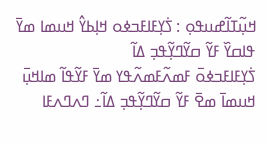ߞߎ߲߬ߠߊ߬ߝߎߟߋ߲ : ߖ߭ߌ߲ߓߊߓߏߦߋ ߞߊ߲ߕߌ߮ ߞߎߘߊ ߘߌ߫ ߟߊߛߌ߰ ߓߌ߬ ߛߌ߬ߣߌ߲߬ߟߏ߲ ߡߊ߬
ߖ߭ߌ߲ߓߊߓߏߦߋ߫ ߓߘߍ߬ߓߘߍ߬ߟߌ ߘߌ߫ ߓߌ߬ߟߊ߬ ߘߊߞߎ߲߫ ߞߎߘߊ߫ ߘߐ߫ ߓߌ߬ ߛߌ߬ߣߌ߲߬ߟߏ߲ ߡߊ߬߸ ߣߍߣߍߓߊ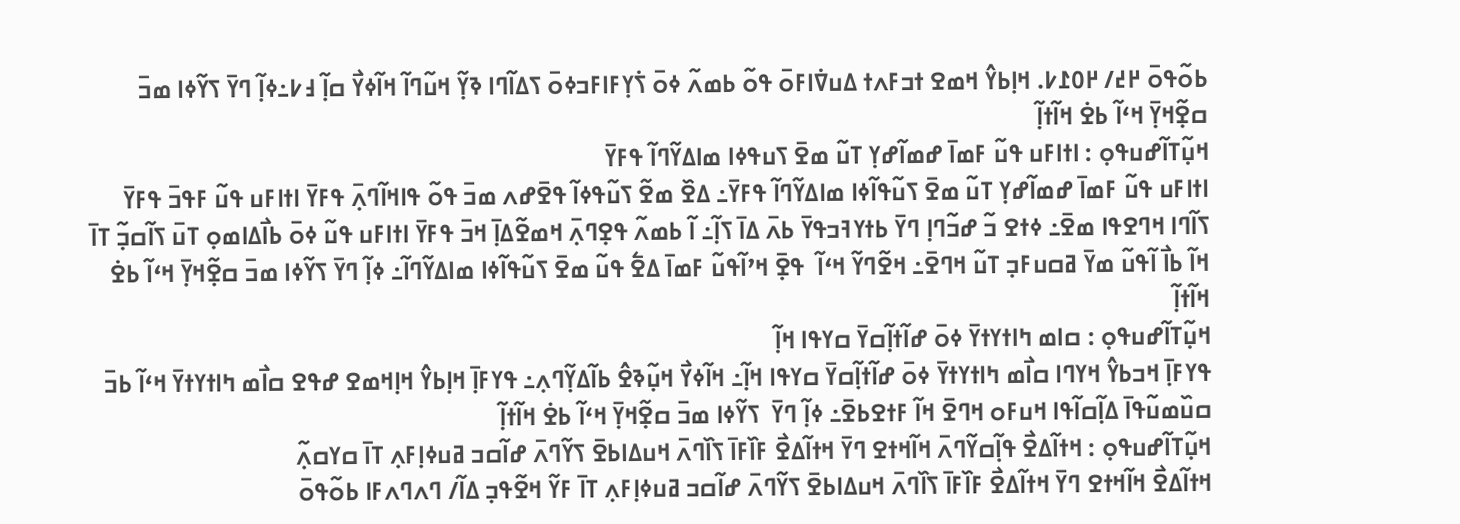ߕߋ߬ߟߋ߫ ߂߄/ ߂߀߁߇. ߞߊ߲ߕߌ߮ ߞߘߐ ߙߏߓߍߙ ߡߎߜ߭ߊߓߋ߫ ߟߋ߬ ߕߘߍ߬ ߦߋ߫ ߖ߭ߌ߲ߓߊߓߏߦߋ߫ ߖߡߊ߬ߣߊ ߢߌ߲߬ ߞߎ߬ߣߊ߬ ߞߊ߬ߦߌ߯ ߛߊ߲߬ ߃߇߸ߦߊ߲߬ ߣߌ߫ ߖߌ߬ߦߊ ߘߏ߫ ߛߐ߲߬ߞߌ߲߫ ߞߵߊ߬ ߕߐ߭ ߞߊ߬ߙߊ߲߬
ߞߎ߲߬ߠߊ߬ߝߎߟߋ߲ : ߊߙߊߓߎ ߟߎ߬ ߓߘߊ߫ ߝߘߊ߬ߝߌ߲ ߠߎ߬ ߘߐ߫ ߖߎߟߦߊ ߘߊߡߌ߬ߣߊ߬ ߟߓߌ߫
ߊߙߊߓߎ ߟߎ߬ ߓߘߊ߫ ߝߘߊ߬ߝߌ߲ ߠߎ߬ ߘߐ߫ ߖߎ߬ߟߊ߬ߦߊ ߘߊߡߌ߬ߣߊ߬ ߟߓߌ߫߸ ߡߐ߰ ߘߐ߬ ߖߎ߬ߟߦߊ߬ ߟߐ߫ߝߍ ߘߏ߫ ߟߋ߬ ߟߊߞߊ߬ߣߍ߲߫ ߟߓߌ߫ ߊߙߊߓߎ ߟߎ߬ ߓߟߏ߫ ߟߓߌ߫ ߖߊ߬ߣߊ ߞߣߐߟߊ ߘߐ߫߸ ߦߙߐ ߏ߬ ߝߏ߬ߣߊ߲ ߣߌ߫ ߕߙߌߔߏߟߌ߫ ߕߍ߫ ߡߊ߫ ߖߊ߲߬߸ ߊ߬ ߕߘߍ߬ ߟߐ߲ߣߍ߲߫ ߞߘߐ߬ߡߊ߲߫ ߞߏ߫ ߟߓߌ߫ ߊߙߊߓߎ ߟߎ߬ ߦߋ߫ ߕߊ߯ߡߊߘߋ߲ ߠߎ߫ ߖߊ߬ߛߏ߲߬ ߠߊ߫ ߞߊ߬ ߕߊ߯ ߊ߬ߟߎ߬ ߘߌ߫ ߥߛߎߓߏ߲ ߠߎ߬ ߞߣߐ߫߸ ߞߐ߬ߣߌ߬ ߞߵߊ߬  ߟߐ߲߫ ߞߴߊ߬ߟߎ߬ ߓߘߊ߫ ߡߐ߱ ߟߎ߬ ߘߐ߫ ߖߎ߬ߟߊ߬ߦߊ ߘߊߡߌ߬ߣߊ߬߸ ߦߊ߲߬ ߣߌ߫ ߖߌ߬ߦߊ ߘߏ߫ ߛߐ߲߬ߞߌ߲߫ ߞߵߊ߬ ߕߐ߭ ߞߊ߬ߙߊ߲߬
ߞߎ߲߬ߠߊ߬ߝߎߟߋ߲ : ߛߊߘ ߤߊߙߌߙߌ߫ ߦߋ߫ ߝߊ߬ߙߊ߲߬ߛߌ߫ ߛߌߟߊ ߞߊ߲߬
ߟߌߓߊ߲߫ ߞߏߕߌ߮ ߞߌߣߊ ߛߊ߯ߘ ߤߊߙߌߙߌ߫ ߦߋ߫ ߝߊ߬ߙߊ߲߬ߛߌ߫ ߛߌߟߊ ߞߊ߲߬߸ ߞߊ߬ߦߌ߯ ߞߎ߲߬ߢߐ߮ ߕߊ߬ߡߌ߲߬ߣߍ߲߸ ߟߌߓߊ߲߫ ߞߊ߲ߕߌ߮ ߞߊ߲ߞߘߐ ߝߟߐ ߛߊ߯ߘ ߤߊߙߌߙߌ߫ ߞߵߊ߬ ߕߏ߫  ߛߎ߰ߘߎ߬ߟߊ߫ ߡߊ߲߬ߛߊ߬ߟߊ ߞߎߓߋ ߞߣߐ߫ ߞߊ߬ ߓߙߐߕߐ߫߸ ߦߊ߲߬ ߣߌ߫  ߖߌ߬ߦߊ ߘߏ߫ ߛߐ߲߬ߞߌ߲߫ ߞߵߊ߬ ߕߐ߭ ߞߊ߬ߙߊ߲߬
ߞߎ߲߬ߠߊ߬ߝߎߟߋ߲ : ߞߙߊ߬ߡߐ߯ ߟߊ߲߬ߛߌ߬ߣߍ߫ ߞߊ߬ߞߙߐ ߣߌ߫ ߞߙߊ߬ߡߐ߯ ߓߊ߰ߓߊ߫ ߖߊ߰ߣߍ߫ ߞߎߡߊߕߐ߫ ߖߌ߬ߣߍ߫ ߝߊ߬ߛߏ ߥߎߦߊ߲ߓߍ߲ ߠߊ߫ ߛߌߛߍ߲߬
ߞߙߊ߬ߡߐ߯ ߞߊ߬ߞߙߐ ߣߌ߫ ߞߙߊ߬ߡߐ߯ ߓߊ߰ߓߊ߫ ߖߊ߰ߣߍ߫ ߞߎߡߊߕߐ߫ ߖߌ߬ߣߍ߫ ߝߊ߬ߛߏ ߥߎߦߊ߲ߓߍ߲ ߠߊ߫ ߓߌ߬ ߞߐ߬ߟߏ߲ ߡߊ߬/ ߣߍߣߍߓߊ ߕߋ߬ߟߋ߫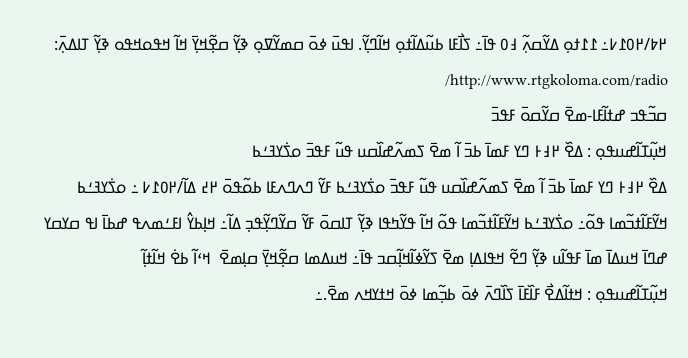߂߈/߂߀߁߇߸ ߁߁ߙߋ߲ ߡߌ߬ߛߍ߲߬ ߃߀ ߟߊ߫߸ ߖߊ߯ߓߊ ߕߎ߬ߡߊ߬ߙߋ߲ ߞߊ߬ߣߌ߲߬. ߊߟߎ߫ ߦߋ߫ ߛߘߌ߬ߜߋ߲ ߢߌ߲߬ ߛߐ߲߬ߞߌ߲߫ ߞߊ߬ ߞߟߋߞߟߋ ߢߌ߲߬ ߠߊߡߍ߲߫: http://www.rtgkoloma.com/radio/
ߛߏ߬ߟߏ ߝߙߊ߬ߓߊ-ߘߐ߫ ߛߌ߬ߛߋ߫ ߓߟߏ߫
ߞߎ߲߬ߠߊ߬ߝߎߟߋ߲ : ߡߐ߰ ߂߃߅ ߣߌ ߓߘߊ߫ ߕߏ߫ ߊ߬ ߘߐ߫ ߖߘߍ߬ߝߊ߰ߛߎ ߟߎ߬ ߓߟߏ߫ ߋߖ߭ߌߔߑߕ
ߡߐ߰ ߂߃߅ ߣߌ ߓߘߊ߫ ߕߏ߫ ߊ߬ ߘߐ߫ ߖߘߍ߬ߝߊ߰ߛߎ ߟߎ߬ ߓߟߏ߫ ߋߖ߭ߌߔߑߕ ߓߌ߬ ߣߍߣߍߓߊ ߕߋ߬ߟߋ߫ ߂߄ ߡߊ߬/߂߀߁߇ ߸ ߋߖ߭ߌߔߑߕ ߞߌ߬ߓߊ߬ߙߏ߬ߘߊ ߟߋ߬߸ ߋߖ߭ߌߔߑߕ ߞߌ߬ߓߊ߬ߙߏ߬ߘߊ ߟߋ߬ ߞߊ߬ ߟߌ߬ߤߟߊ ߢߌ߲߬ ߠߊߛߋ߫ ߓߌ߬ ߛߌ߬ߣߌ߲߬ߟߏ߲ ߡߊ߬߸ ߞߊ߲ߕߌ߮ ߊߓߑߘߍߟ ߝߕߊ߫ ߊߟ ߛߌߛߌ ߝߣߊ߫ ߞߎߡߊ߫ ߘߊ߫ ߓߟߊ߬ߎ ߢߌ߲߬ ߣߐ߬ ߞߟߊߡߊ߲ ߘߐ߫ ߖߌ߬ߦߊ߬ߞߊ߲߬ߛߏ ߟߊ߫߸ ߞߎߡߘߊ ߛߐ߲߬ߞߌ߲߫ ߛߊ߲ߘߐ߫  ߞߵߊ߬ ߕߐ߭ ߞߊ߬ߙߊ߲߬
ߞߎ߲߬ߠߊ߬ߝߎߟߋ߲ : ߞߙߊ߬ߡߐ߯ ߓߊ߰ߓߊ߫ ߖߊ߰ߣߍ߫ ߦߋ߫ ߕߏ߲߬ߘߊ ߦߋ߫ ߞߙߌߞߍ ߘߐ߫.߸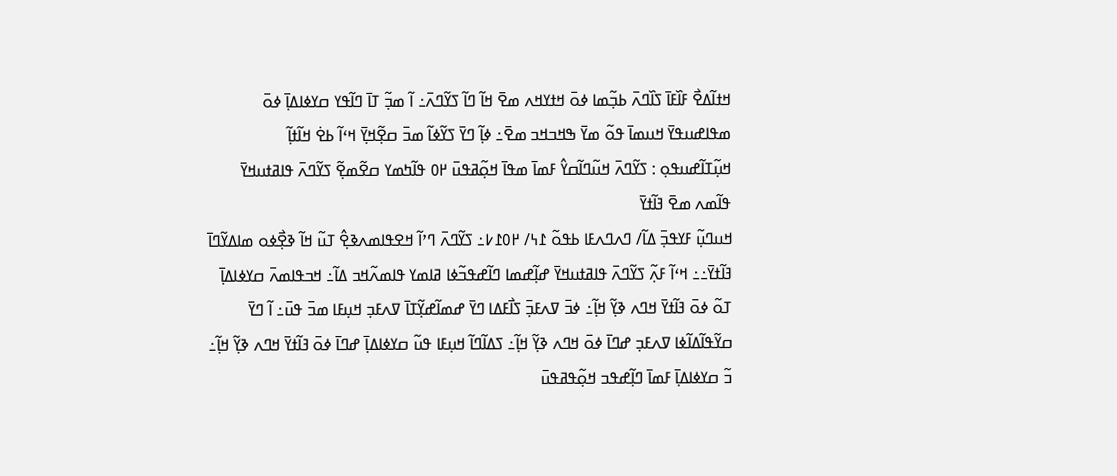ߞߙߊ߬ߡߐ߯ ߓߊ߰ߓߊ߫ ߖߊ߰ߣߍ߫ ߕߏ߲߬ߘߊ ߦߋ߫ ߞߙߌߞߍ ߘߐ߫ ߞߊ߬ ߣߊ߬ ߖߌ߬ߣߍ߫߸ ߊ߬ ߘߏ߲߬ ߠߊ߫ ߣߊ߬ߟߌ ߛߌߦߊߡߊ߲߫ ߦߋ߫ ߘߟߊߝߎߟߌ߫ ߞߎߘߊ߫ ߟߋ߬ ߘߌ߫ ߒߞߏߞߏ ߘߐ߫߸ ߦߊ߲߬ ߣߌ߫ ߖߌ߬ߦߊ߬ ߘߏ߫ ߛߐ߲߬ߞߌ߲߫ ߞߵߊ߬ ߕߐ߭ ߞߊ߬ߙߊ߲߬
ߞߎ߲߬ߠߊ߬ߝߎߟߋ߲ : ߖߌ߬ߣߍ߫ ߞߎ߬ߣߊ߬ߛߌ߮ ߓߘߊ߫ ߘߟߊ߫ ߞߋ߲߬ߥߟߎ߫ ߂߀ ߟߊ߬ߤߘߌ ߛߐ߬ߘߐ߲߬ ߖߌ߬ߣߍ߫ ߟߊߥߙߎߞߌ߫ ߟߊ߬ߘߍ ߘߐ߫ ߔߊ߬ߙߌ߫
ߞߎߣߎ߲߬ ߓߌߟߏ߲߫ ߡߊ߬/ ߣߍߣߍߓߊ ߕߟߋ߬ ߁߆/ ߂߀߁߇߸ ߖߌ߬ߣߍ߫ ߣߴߊ߬ ߞߐߟߊߘߍߢߐ߲߮ ߠߎ߬ ߞߊ߬ ߢߐ߲߯ߦߋ ߘߊߡߌ߬ߣߊ߫ ߔߊ߬ߙߌ߫߸߸ ߞߵߊ߬ ߓߍ߲߬ ߖߌ߬ߣߍ߫ ߟߊߥߙߎߞߌ߫ ߝߊ߲߬ߝߘߊ ߣߊ߬ߝߟߏ߬ߦߊ ߥߊߘߌ ߟߊߘߍ߬ߞߏ ߡߊ߬߸ ߞߏߟߊߘߍ߫ ߛߌߦߊߡߊ߲߫ ߠߋ߬ ߦߋ߫ ߔߊ߬ߙߌ߫ ߞߣߍ ߢߌ߲߬ ߞߊ߲߬߸ ߦߏ߫ ߜߍߓߏ߲߫ ߖߊ߯ߓߡߊ ߣߌ߫ ߝߘߊ߬ߝߌ߲߬ߠߊ߫ ߜߍߓߏ߲ ߞߎ߲ߓߊ ߘߏ߫ ߟߎ߫߸ ߊ߬ ߣߌ߫ ߛߌ߬ߟߊ߬ߡߊ߬ߦߊ ߜߍߓߏ߲ ߝߣߊ߫ ߦߋ߫ ߞߣߍ ߢߌ߲߬ ߞߊ߲߬߸ ߖߡߊ߬ߣߊ߬ ߞߎ߲ߓߊ ߟߎ߬ ߛߌߦߊߡߊ߲߫ ߝߣߊ߫ ߦߋ߫ ߔߊ߬ߙߌ߫ ߞߣߍ ߢߌ߲߬ ߞߊ߲߬߸ ߏ߬ ߛߌߦߊߡߊ߲߫ ߓߘߊ߫ ߣߊ߲߬ߝߟߏ ߞߋ߲߬ߟߥߟߎ߫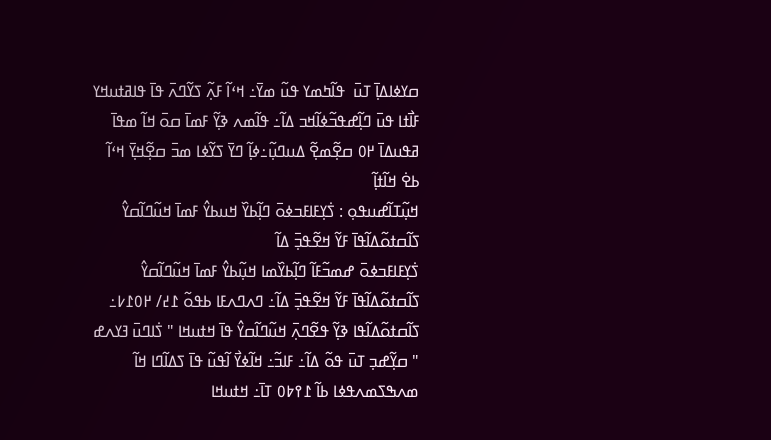ߛߌߦߊߡߊ߲߫ ߠߎ߫  ߟߊ߬ߤߘߌ ߟߎ߬ ߘߌ߫߸ ߞߵߊ߬ ߓߍ߲߬ ߖߌ߬ߣߍ߫ ߟߊ߫ ߟߊߥߙߎߞߌ ߓߊ߯ߙߊ ߟߎ߫ ߣߊ߲߬ߝߟߏ߬ߦߊ߬ߞߏ ߡߊ߬߸ ߟߊ߬ߘߍ ߢߌ߲߬ ߓߘߊ߫ ߛߋ߫ ߞߊ߬ ߘߟߊ߫ ߥߟߎߡߊ߫ ߂߀ ߛߐ߲߬ߘߐ߲߬ ߡߎߣߎ߲߬߸ߦߊ߲߬ ߣߌ߫ ߖߌ߬ߦߊ ߘߏ߫ ߛߐ߲߬ߞߌ߲߫ ߞߵߊ߬ ߕߐ߭ ߞߊ߬ߙߊ߲߬
ߞߎ߲߬ߠߊ߬ߝߎߟߋ߲ : ߖ߭ߌ߲ߓߊߓߏߦߋ߫ ߣߊ߲߬ߕߌ߰ ߞߎߕߌ߮ ߓߘߊ߫ ߞߎ߬ߣߊ߬ߛߌ߮ ߖߊ߬ߛߙߋ߬ߡߊ߬ߟߊ߫ ߓߌ߬ ߞߐ߬ߟߏ߲߫ ߡߊ߬
ߖ߭ߌ߲ߓߊߓߏߦߋ߫ ߝߘߏ߬ߓߊ߬ ߣߊ߲߬ߕߌ߰ߘߊ ߞߎ߲߬ߕߌ߮ ߓߘߊ߫ ߞߎ߬ߣߊ߬ߛߌ߮ ߖߊ߬ߛߙߋ߬ߡߊ߬ߟߊ߫ ߓߌ߬ ߞߐ߬ߟߏ߲߫ ߡߊ߬߸ ߣߍߣߍߓߊ ߕߟߋ߬ ߁߄/ ߂߀߁߇߸ ߖߊ߬ߛߙߋ߬ߡߊ߬ߟߊ ߢߌ߲߬ ߟߐ߬ߣߍ߲߫ ߞߎ߬ߣߊ߬ߛߌ߮ ߟߊ߫ ߞߙߎߞߊ " ߖ߭ߊߣߎ߫ ߔߌߍߝ " ߛߌ߲߬ߝߏ߲ ߠߎ߫ ߟߋ߬ ߡߊ߬߸ ߓߊߏ߬߸ ߞߊ߬ߦߌ߯ ߊ߬ߟߎ߬ ߟߊ߫ ߖߡߊ߬ߣߊ ߞߊ߬ ߘߍߒߖߘߍߟߦߊ ߕߊ߬ ߁߉߈߀ ߠߊ߫߸ ߞߙߎߞߊ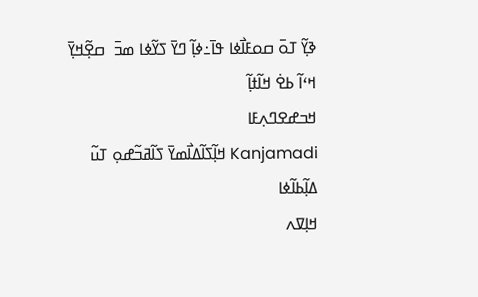ߢߌ߲߬ ߠߋ߫ ߛߋߓߊ߯ߦߊ ߟߊ߫߸ߦߊ߲߬ ߣߌ߫ ߖߌ߬ߦߊ ߘߏ߫  ߛߐ߲߬ߞߌ߲߫ ߞߵߊ߬ ߕߐ߭ ߞߊ߬ߙߊ߲߬
ߞߏߝߐߣߍ߲ߓߊ
Kanjamadi ߞߊ߲߬ߖߊ߬ߡߊ߯ߘߌ߫ ߖߊ߬ߥߏ߬ߝߋ߲ ߠߎ߬
ߡߊ߲߬ߕߊ߬ߦߊ
ߞߊ߲ߜߍ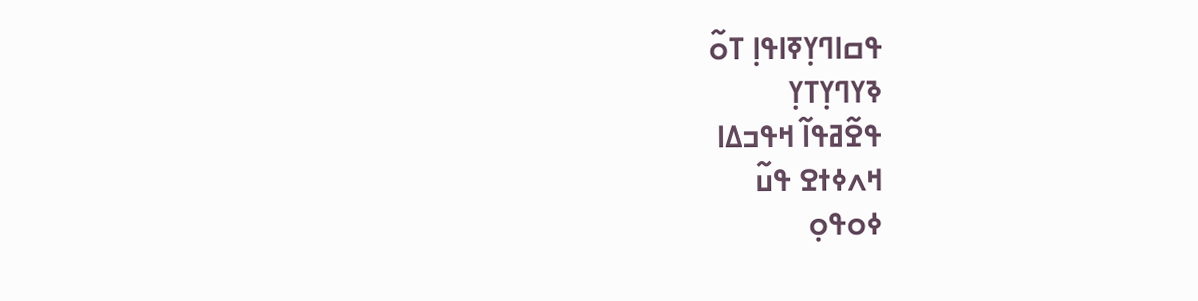ߟߛߊߣߌ߲ߧߊߟߊ߲ ߠߋ߬
ߢߌߣߌ߲ߠߌ߲
ߟߐ߬ߥߟߊ߬ ߞߟߏߡߊ
ߞߍߦߙߐ ߟߎ߬
ߦߋߟߋ߲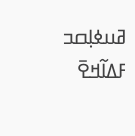ߥߎߦߊ߲ߛߏ ߓߡߊ߬ߞߐ߫